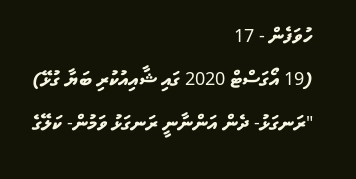ހުވަފެން - 17
(19 އޯގަސްޓް 2020 ގައި ޝާއިއުކުރި ބަޔާ ގުޅޭ)
"ރަނގަޅު- ދެން އަންނާނީ ރަނގަޅު ވަމުން- ކަލޭގެ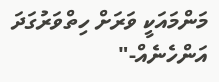މަންމައަކީ ވަރަށް ހިތްވަރުގަދަ އަންހެނެއް-"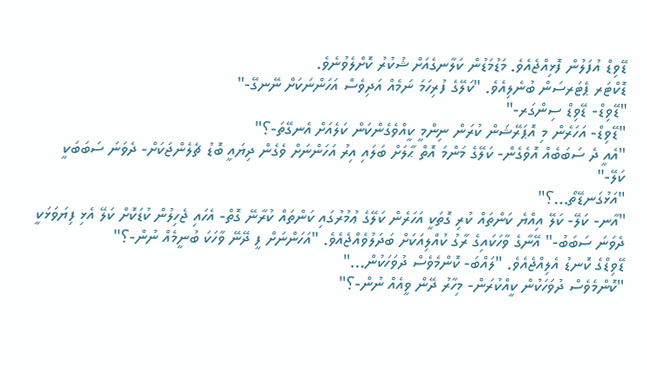ޑޭވިޑް އުފަލުން ފޮޅިއްޖެއެވެ. މަޑުމަޑުން ކަލާނގެއަށް ޝުކުރު ކޮށްލެވުނެވެ.
ޑޮކްޓަރ ޕެޓަރސަން ބުނެލިއެވެ. "ކަލޭގެ ފުރިހަމަ ނަމެއް އަދިވެސް އަހަންނަކަށް ނޭނގޭ-"
"ޑޭވިޑް- ޑޭވިޑް ސިންގަރ-"
"ޑޭވިޑް- އަހަރެން މި އޮޕަރޭޝަން ކުރަން ނިންމީ ކީއްވެގެންކަން ކަލެއަށް އެނގޭތަ-؟"
"އެއީ ދެ ސަބަބެއް އޮވެގެން- ކަލޭގެ މަންމަ އޮތް ޙާލަށް ބަލައި އިރު އަހަންނަށް ވެގެން ދިޔައީ ބޮޑު ޗެލެންޖަކަށް- ދެވަނަ ސަބަބަކީ ކަލޭ-"
"އަޅުގަނޑޭތޯ...؟"
"އާނ- ކަލޭ- ކަލޭ އިއްޔެ ކަންތައް ކުރި ގޮތަކީ އަހަރެން ކަލޭގެ ޢުމުރުގައި ކަންތައް ކުރާނޭ ގޮތް- އެހައި ޖެހިލުން ކުޑަކޮށް ކަލޭ އެޅި ފިޔަވަޅަކީ ދެވަނަ ސަބަބު-" އޭނާގެ ވާހަކައިގެ ރާގު ކުއްލިއަކަށް ބަދަލުވެއްޖެއެވެ. "އަހަންނަށް ފީ ދޭނޭ ވާހަކަ ބުނީމެއް ނުން-؟"
ޑޭވިޑްގެ ކޮނޑު އެލިއްޖެއެވެ. "ލައްބަ- ކޮންމެވެސް ދުވަހަކުން..."
"ކޮންމެވެސް ދުވަހަކުން ކީއްކުރަން- މިހާރު ދޭން ވީއެއް ނުން-؟"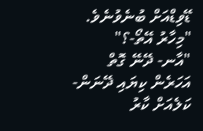ޑޭވިޑްއަށް ބުނެވުނެވެ. "މިހާރު އޭތޯ-؟"
"އާނ- ދޭނޭ ގޮތް އަހަރެން ކިޔައި ދޭނަން- ކަލެއަށް ކާރު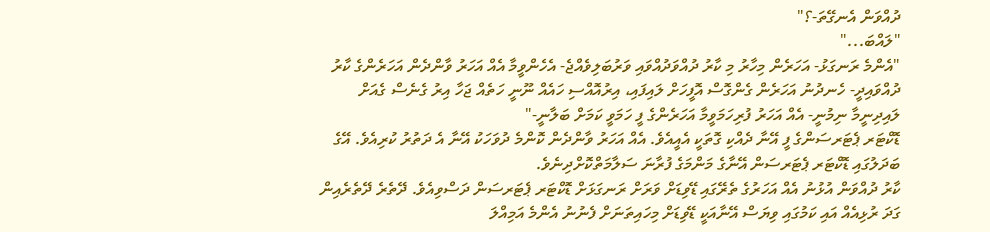ދުއްވަން އެނގޭތަ-؟"
"ލައްބަ..."
"އެންމެ ރަނގަޅު- އަހަރެން މިހާރު މި ކާރު ދުއްވަދުއްވައި ވަރުބަލިވެއްޖެ- އެހެންވީމާ އެއް އަހަރު ވާންދެން އަހަރެންގެ ކާރު ދުއްވައިދީ- ހެނދުނު އަހަރެން ގެންގޮސް އޮފީހަށް ލައިފައި، އިރުއޮއްސި ހައެއް ނޫނީ ހަތެއް ޖަހާ އިރު ގެނެސް ގެއަށް ލައިދިނީމާ ނިމުނީ- އެއް އަހަރު ފުރިހަމަވީމާ އަހަރެންގެ ފީ ހަމަވީ ކަމަށް ބަލާނީ-"
ޑޮކްޓަރ ޕެޓަރސަންގެ ފީ އޭނާ ދެއްކި ގޮތަކީ އެއީއެވެ. އެއް އަހަރު ވާންދެން ކޮންމެ ދުވަހަކު އޭނާ އެ ދަތުރު ކުރިއެވެ. އޭގެ ބަދަލުގައި ޑޮކްޓަރ ޕެޓަރސަން އޭނާގެ މަންމަގެ ފުރާނަ ސަލާމަތްކޮށްދިނެވެ.
ކާރު ދުއްވަން އުޅުނު އެއް އަހަރުގެ ތެރޭގައި ޑޭވިޑަށް ވަރަށް ރަނގަޅަށް ޑޮކްޓަރ ޕެޓަރސަން ދަސްވިއެވެ. ދޭތެރެ ދޭތެރެއިން ގަދަ ރުޅިއެއް އައި ކަމުގައި ވިޔަސް އޭނާއަކީ ޑޭވިޑަށް މިހައިތަނަށް ފެނުނު އެންމެ އަމިއްލަ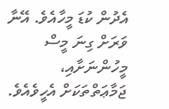އެދުން ކުޑަ މީހާއެވެ. އޭނާ ވަރަށް ގިނަ މީސް މީހުންނަށާއި، ޖަމާޢަތްތަކަށް އެހީވެއެވެ.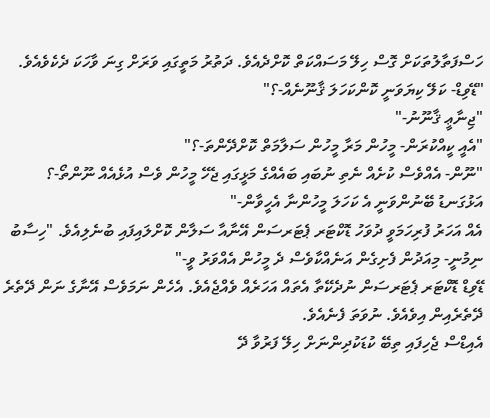ހަސްފަތާލުތަކަށް ގޮސް ހިލޭ މަސައްކަތް ކޮށްދެއެވެ. ދަތުރު މަތީގައި ވަރަށް ގިނަ ވާހަކަ ދެކެވެއެވެ.
"ޑޭވިޑް- ކަލޭ ކިޔަވަނީ ކޮންކަހަލަ ޤާނޫނެއް-؟"
"ޖިނާޢީ ޤާނޫނު-"
"އެއީ ކީއްކުރަން- މީހުން މަރާ މީހުން ސަލާމަތް ކޮށްދޭންތަ-؟"
"ނޫން- އެއްވެސް ކުށެއް ނެތި ނުބައި ބައެއްގެ މަޅީގައި ޖެހޭ މީހުން ވެސް އުޅެއެއް ނޫންތޯ-؟ އަޅުގަނޑު ބޭނުންވަނީ އެ ކަހަލަ މީހުންނާ އެހީވާން-"
އެއް އަހަރު ފުރިހަމަވީ ދުވަހު ޑޮކްޓަރ ޕެޓަރސަން އޭނާއާ ސަލާން ކޮށްލައިފައި ބުނެލިއެވެ. "ހިސާބު ނިމުނީ- މިއަދުން ފެށިގެން އަނެއްކާވެސް ދެ މީހުން އެއްވަރު ވީ-"
ޑޭވިޑް ޑޮކްޓަރ ޕެޓަރސަން ނުދެކޭތާ އެތައް އަހަރެއް ވެއްޖެއެވެ. އެހެން ނަމަވެސް އޭނާގެ ނަން ދޭތެރެ ދޭތެރެއިން އިވެއެވެ. ނުވަތަ ފެނެއެވެ.
އެއިޑްސް ޖެހިފައި ތިބޭ ކުޑަކުދިންނަށް ހިލޭ ފަރުވާ ދޭ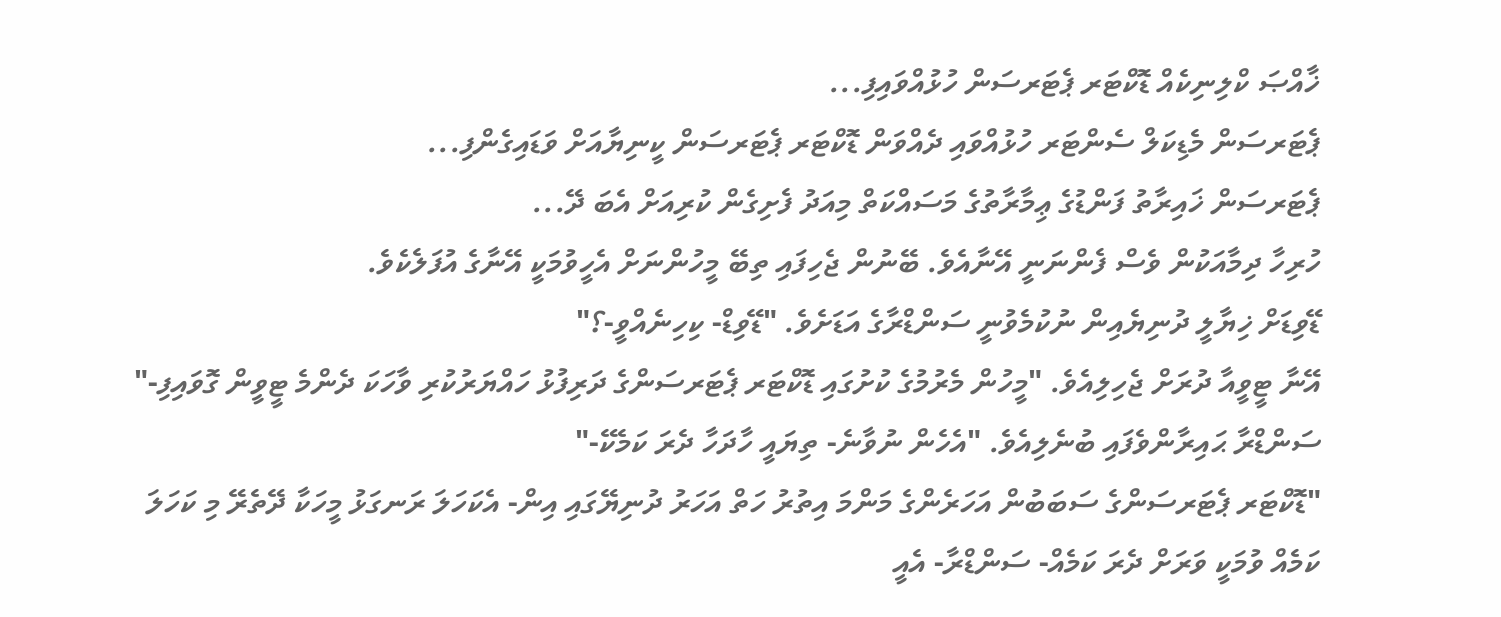ޚާއްޞަ ކްލިނިކެއް ޑޮކްޓަރ ޕެޓަރސަން ހުޅުއްވައިފި...
ޕެޓަރސަން މެޑިކަލް ސެންޓަރ ހުޅުއްވައި ދެއްވަން ޑޮކްޓަރ ޕެޓަރސަން ކީނިޔާއަށް ވަޑައިގެންފި...
ޕެޓަރސަން ޚައިރާތު ފަންޑުގެ ޢިމާރާތުގެ މަސައްކަތް މިއަދު ފެށިގެން ކުރިއަށް އެބަ ދޭ...
ހުރިހާ ދިމާއަކުން ވެސް ފެންނަނީ އޭނާއެވެ. ބޭނުން ޖެހިފައި ތިބޭ މީހުންނަށް އެހީވުމަކީ އޭނާގެ އުފަލެކެވެ.
ޑޭވިޑަށް ޚިޔާލީ ދުނިޔެއިން ނުކުމެވުނީ ސަންޑްރާގެ އަޑަށެވެ. "ޑޭވިޑް- ކިހިނެއްވީ-؟"
އޭނާ ޓީވީއާ ދުރަށް ޖެހިލިއެވެ. "މީހުން މެރުމުގެ ކުށުގައި ޑޮކްޓަރ ޕެޓަރސަންގެ ދަރިފުޅު ހައްޔަރުކުރި ވާހަކަ ދެންމެ ޓީވީން ގޮވައިފި-"
ސަންޑްރާ ޙައިރާންވެފައި ބުނެލިއެވެ. "އެހެން ނުވާނެ- ތިޔައީ ހާދަހާ ދެރަ ކަމެކޭ-"
"ޑޮކްޓަރ ޕެޓަރސަންގެ ސަބަބުން އަހަރެންގެ މަންމަ އިތުރު ހަތް އަހަރު ދުނިޔޭގައި އިން- އެކަހަލަ ރަނގަޅު މީހަކާ ދޭތެރޭ މި ކަހަލަ ކަމެއް ވުމަކީ ވަރަށް ދެރަ ކަމެއް- ސަންޑްރާ- އެއީ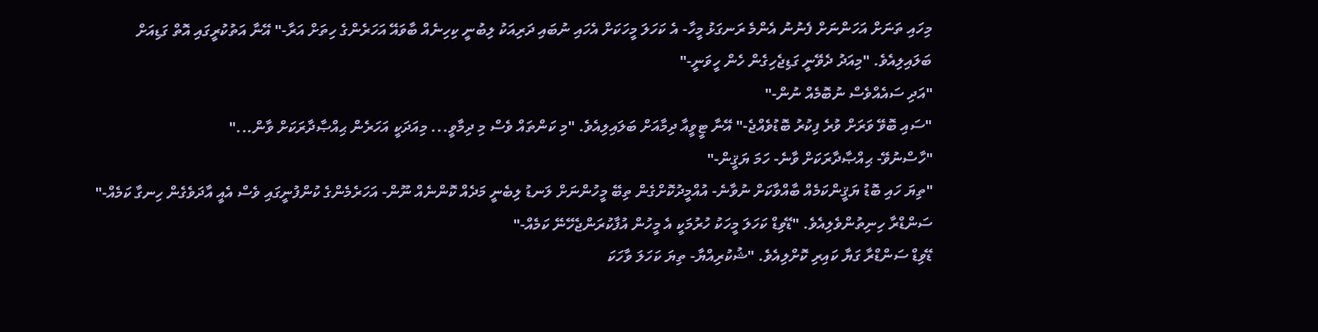މިހައި ތަނަށް އަހަންނަށް ފެނުނު އެންމެ ރަނގަޅު މީހާ- އެ ކަހަލަ މީހަކަށް އެހައި ނުބައި ދަރިއަކު ލިބުނީ ކިހިނެއް ބާވައޭ އަހަރެންގެ ހިތަށް އަރާ-" އޭނާ އަތުކުރީގައި އޮތް ގަޑިއަށް ބަލައިލިއެވެ. "މިއަދު ދެވޭނީ ގަޑިޖެހިގެން ހެން ހީވަނީ-"
"އަދި ސައެއްވެސް ނުބޮމެއް ނުން-"
"ސައި ބޮވޭ ވަރަށް ވުރެ ފިކުރު ބޮޑުވެއްޖެ-" އޭނާ ޓީވީއާ ދިމާއަށް ބަލައިލިއެވެ. "މި ކަންތައް ވެސް މި ދިމާވީ... މިއަދަކީ އަހަރެން ޙިއްޞާދާރަކަށް ވާން..."
"ހާސްނުވޭ- ޙިއްޞާދާރަކަށް ވާނެ- ހަމަ ޔަޤީން-"
"ތިޔަ ހައި ބޮޑު ޔަޤީންކަމެއް ބާއްވާކަށް ނުވާނެ- އުއްމީދުކޮށްގެން ތިބޭ މީހުންނަށް ލަނޑު ލިބެނީ މަދެއް ކޮންނެއް ނޫން- އަހަރެމެންގެ ކުންފުނީގައި ވެސް އެއީ އާދަވެގެން ހިނގާ ކަމެއް-"
ސަންޑްރާ ހިނިތުންވެލިއެވެ. "ޑޭވިޑް ކަހަލަ މީހަކު ހުރުމަކީ އެ މީހުން އުފާކުރަންޖެހޭނޭ ކަމެއް-"
ޑޭވިޑް ސަންޑްރާ ގަޔާ ކައިރި ކޮށްލިއެވެ. "ޝުކުރިއްޔާ- ތިޔަ ކަހަލަ ވާހަކަ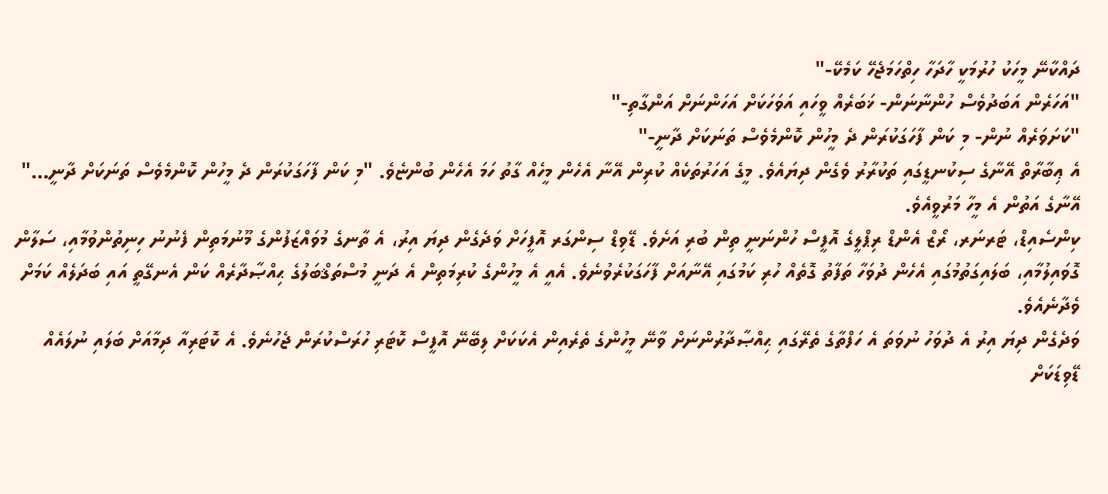ދައްކާނޭ މީހަކު ހުރުމަކީ ހާދަހާ ހިތްހަމަޖެހޭ ކަމެކޭ-"
"އަހަރެން އަބަދުވެސް ހުންނާނަން- ޚަބަރެއް ވީހައި އަވަހަކަށް އަހަންނަށް އަންގާތި-"
"ކަށަވަރެއް ނުން- މި ކަން ފާހަގަކުރަން ދެ މީހުން ކޮންމެވެސް ތަނަކަށް ދާނީ-"
އެ ޢިބާރާތް އޭނާގެ ސިކުނޑީގައި ތަކުރާރު ވެގެން ދިޔައެވެ. މީގެ އަހަރުތަކެއް ކުރިން އޭނާ އެހެން މީހެއް ގާތު ހަމަ އެހެން ބުންޏެވެ. "މި ކަން ފާހަގަކުރަން ދެ މީހުން ކޮންމެވެސް ތަނަކަށް ދާނީ..."
އޭނާގެ އަތުން އެ މީހާ މަރުވީއެވެ.
ކިންސެއިޑް، ޓަރނަރ، ރޯޒް އެންޑް ރިޕްލީގެ އޮފީސް ހުންނަނީ ތިން ބުރި އަށެވެ. ޑޭވިޑް ސިންގަރ އޮފީހަށް ވަދެގެން ދިޔަ އިރު، އެ ތާނގެ މުވައްޒަފުންގެ މޫނުމަތިން ފެނުނު ހިނިތުންވުމާއި، ސަލާން ގޮވައިލުމާއި، ބަލައިގަތުމުގައި އެހެން ދުވަހާ ތަފާތު ގޮތެއް ހުރި ކަމުގައި އޭނާއަށް ފާހަގަކުރެވުނެވެ. އެއީ އެ މީހުންގެ ކުރިމަތިން އެ ދަނީ މުސްތަޤްބަލުގެ ޙިއްޞާދާރެއް ކަން އެނގޭތީ އައި ބަދަލެއް ކަމަށް ވެދާނެއެވެ.
ވަދެގެން ދިޔަ އިރު އެ ދުވަހު ނުވަތަ އެ ހަފްތާގެ ތެރޭގައި ޙިއްޞާދާރުންނަށް ވާނޭ މީހުންގެ ތެރެއިން އެކަކަށް ލިބޭނޭ އޮފީސް ކޮޓަރި ހުރަސްކުރަން ޖެހުނެވެ. އެ ކޮޓަރިއާ ދިމާއަށް ބަލައި ނުލައެއް ޑޭވިޑަކަށް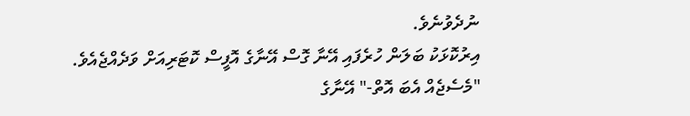ނުދެވުނެވެ.
އިރުކޮޅަކު ބަލަން ހުރެފައި އޭނާ ގޮސް އޭނާގެ އޮފީސް ކޮޓަރިއަށް ވަދެއްޖެއެވެ.
"މެސެޖެއް އެބަ އޮތް-" އޭނާގެ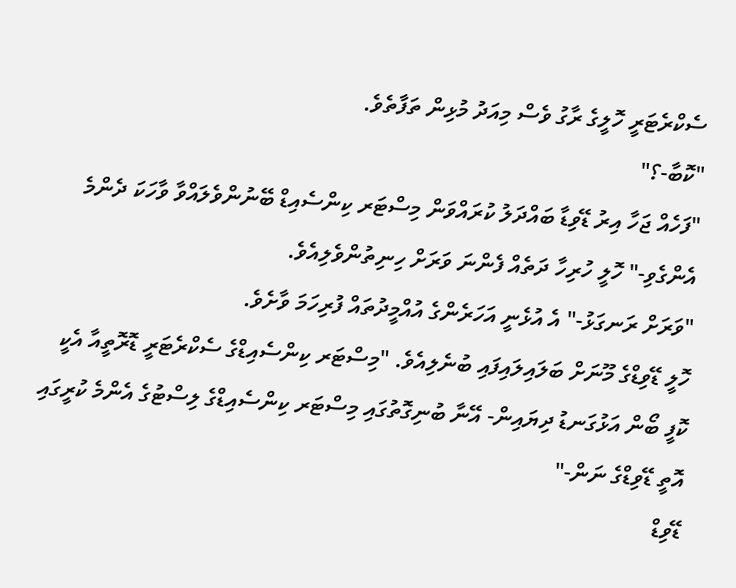ސެކްރެޓަރީ ހޮލީގެ ރާގު ވެސް މިއަދު މުޅިން ތަފާތެވެ.
"ކޮބާ-؟"
"ފަހެއް ޖަހާ އިރު ޑޭވިޑާ ބައްދަލު ކުރައްވަން މިސްޓަރ ކިންސެއިޑް ބޭނުންވެލައްވާ ވާހަކަ ދެންމެ އެންގެވި-" ހޮލީ ހުރިހާ ދަތެއް ފެންނަ ވަރަށް ހިނިތުންވެލިއެވެ.
"ވަރަށް ރަނގަޅު-" އެ އުޅެނީ އަހަރެންގެ އުއްމީދުތައް ފުރިހަމަ ވާށެވެ.
ހޮލީ ޑޭވިޑްގެ މޫނަށް ބަލައިލައިފައި ބުނެލިއެވެ. "މިސްޓަރ ކިންސެއިޑްގެ ސެކްރެޓަރީ ޑޮރޮތީއާ އެކީ ކޮފީ ބޯން އަޅުގަނޑު ދިޔައިން- އޭނާ ބުނިގޮތުގައި މިސްޓަރ ކިންސެއިޑްގެ ލިސްޓުގެ އެންމެ ކުރީގައި އޮތީ ޑޭވިޑްގެ ނަން-"
ޑޭވިޑް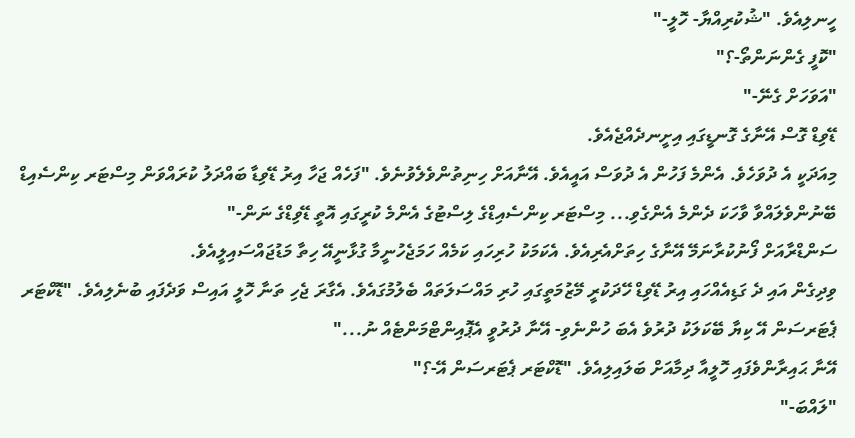ހީނލިއެވެ. "ޝުކުރިއްޔާ- ހޮލީ-"
"ކޮފީ ގެންނަންތޯ-؟"
"އަވަހަށް ގެނޭ-"
ޑޭވިޑް ގޮސް އޭނާގެ ގޮނޑީގައި އިށީނދެއްޖެއެވެ.
މިއަދަކީ އެ ދުވަހެވެ. އެންމެ ފަހުން އެ ދުވަސް އައީއެވެ. އޭނާއަށް ހިނިތުންވެލެވުނެވެ. "ފަހެއް ޖަހާ އިރު ޑޭވިޑާ ބައްދަލު ކުރައްވަން މިސްޓަރ ކިންސެއިޑް ބޭނުންވެލައްވާ ވާހަކަ ދެންމެ އެންގެވި... މިސްޓަރ ކިންސެއިޑްގެ ލިސްޓުގެ އެންމެ ކުރީގައި އޮތީ ޑޭވިޑްގެ ނަން-"
ސަންޑްރާއަށް ފޯނުކުރާނަމޭ އޭނާގެ ހިތަށްއެރިއެވެ. އެކަމަކު ހުރިހައި ކަމެއް ހަމަޖެހުނީމާ ގުޅާނީއޭ ހިތާ މަޑުޖައްސައިލީއެވެ.
ވިދިގެން އައި ދެ ގަޑިއެއްހައި އިރު ޑޭވިޑް ހޭދަކުރީ މޭޒުމަތީގައި ހުރި މައްސަލަތައް ބެލުމުގައެވެ. އެގާރަ ޖެހި ތަނާ ހޮލީ އައިސް ވަދެފައި ބުނެލިއެވެ. "ޑޮކްޓަރ ޕެޓަރސަން އޭ ކިޔާ ބޭކަލަކު ދުރުވެ އެބަ ހުންނެވި- އޭނާ ދުރުވީ އެޕޮއިންޓްމަންޓެއް ނު..."
އޭނާ ޙައިރާންވެފައި ހޮލީއާ ދިމާއަށް ބަލައިލިއެވެ. "ޑޮކްޓަރ ޕެޓަރސަން އޭ-؟"
"ލައްބަ-"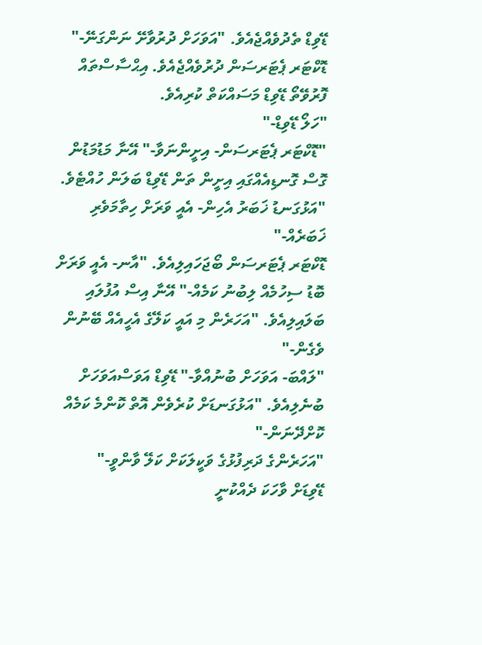ޑޭވިޑް ތެދުވެއްޖެއެވެ. "އަވަހަށް ދުރުވާށޭ ނަންގަނޭ-"
ޑޮކްޓަރ ޕެޓަރސަން ދުރުވެއްޖެއެވެ. އިޙްސާސްތައް ފޮރުވޭތޯ ޑޭވިޑް މަސައްކަތް ކުރިއެވެ.
"ހަލޯ ޑޭވިޑް-"
"ޑޮކްޓަރ ޕެޓަރސަން- އިށީންނަވާ-" އޭނާ މަޑުމަޑުން ގޮސް ގޮނޑިއެއްގައި އިށީން ތަން ޑޭވިޑް ބަލަން ހުއްޓެވެ. "އަޅުގަނޑު ޚަބަރު އެހިން- އެއީ ވަރަށް ހިތާމަވެރި ޚަބަރެއް-"
ޑޮކްޓަރ ޕެޓަރސަން ބޯޖަހައިލިއެވެ. "އާނ- އެއީ ވަރަށް ބޮޑު ސިހުމެއް ލިބުނު ކަމެއް-" އޭނާ އިސް އުފުލައި ބަލައިލިއެވެ. "އަހަރެން މި އައީ ކަލޭގެ އެހީއެއް ބޭނުން ވެގެން-"
"ލައްބަ- އަވަހަށް ބުނުއްވާ-" ޑޭވިޑް އަވަސްއަވަހަށް ބުނެލިއެވެ. "އަޅުގަނޑަށް ކުރެވެން އޮތް ކޮންމެ ކަމެއް ކޮށްދޭނަން-"
"އަހަރެންގެ ދަރިފުޅުގެ ވަކީލަކަށް ކަލޭ ވާންވީ-"
ޑޭވިޑަށް ވާހަކަ ދެއްކުނީ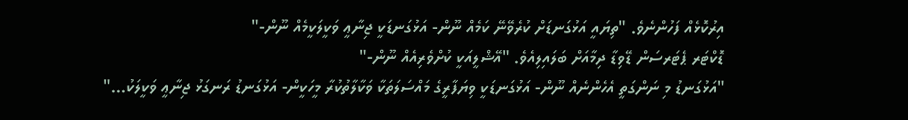އިރުކޮޅެއް ފަހުންނެވެ. "ތިޔައީ އަޅުގަނޑަށް ކުރެވޭނޭ ކަމެއް ނޫން- އަޅުގަނޑަކީ ޖިނާޢީ ވަކީލަކީމެއް ނޫން-"
ޑޮކްޓަރ ޕެޓަރސަން ޑޭވިޑާ ދިމާއަށް ބަލައިލިއެވެ. "އޭޝްލީއަކީ ކުށްވެރިއެއް ނޫން-"
"އަޅުގަނޑު މި ނަންގަތީ އެހެންނެއް ނޫން- އަޅުގަނޑަކީ ވިޔަފާރީގެ މައްސަލަތަކާ ވަކާލާތުކުރާ މީހަކީން- އަޅުގަނޑު ރަނގަޅު ޖިނާޢީ ވަކީލަކު..."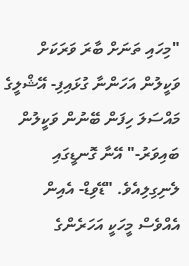"މިހައި ތަނަށް ބާރަ ވަރަކަށް ވަކީލުން އަހަންނާ ގުޅައިފި- އޭޝްލީގެ މައްސަލަ ހިފަން ބޭނުން ވަކީލުން ބައިވަރު-" އޭނާ ގޮނޑީގައި ލެނިގިލިއެވެ. "ޑޭވިޑް- އެއިން އެއްވެސް މީހަކީ އަހަރެންގެ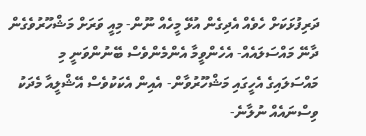ދަރިފުޅަކަށް ހެވެއް އެދިގެން އުޅޭ މީހެއް ނޫން- މިއީ ވަރަށް މަޝްހޫރުވެގެން ދާނޭ މައްސަލައެއް- އެހެންވީމާ އެންމެންވެސް ބޭނުންވަނީ މި މައްސަލައިގެ އެހީގައި މަޝްހޫރުވާން- އެއިން އެކަކުވެސް އޭޝްލީއާ މެދަކު ވިސްނައެއް ނުލާނެ-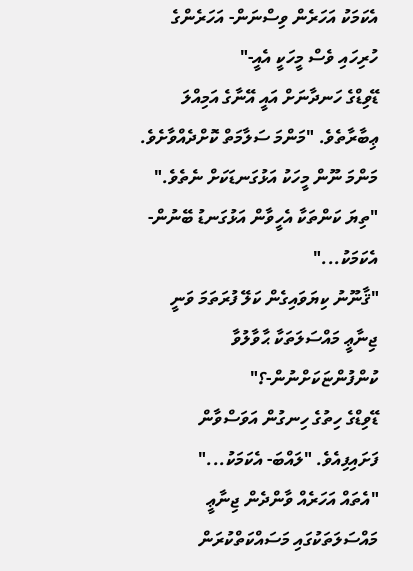އެކަމަކު އަހަރެން ވިސްނަން- އަހަރެންގެ ހުރިހައި ވެސް މީހަކީ އެއީ-"
ޑޭވިޑްގެ ހަނދާނަށް އައީ އޭނާގެ އަމިއްލަ ޢިބާރާތެވެ. "މަންމަ ސަލާމަތް ކޮށްދެއްވާށެވެ. މަންމަ ނޫން މީހަކު އަޅުގަނޑަކަށް ނެތެވެ." "ތިޔަ ކަންތަކާ އެހީވާން އަޅުގަނޑު ބޭނުން- އެކަމަކު..."
"ޤާނޫނު ކިޔަވައިގެން ކަލޭ ފުރަތަމަ ވަނީ ޖިނާޢީ މައްސަލަތަކާ ޙާވާލުވާ ކުންފުންޏަކަށްނުން-؟"
ޑޭވިޑްގެ ހިތުގެ ހިނގުން އަވަސްވާން ފަށައިފިއެވެ. "ލައްބަ- އެކަމަކު..."
"އެތައް އަހަރެއް ވާންދެން ޖިނާޢީ މައްސަލަތަކުގައި މަސައްކަތްކުރަން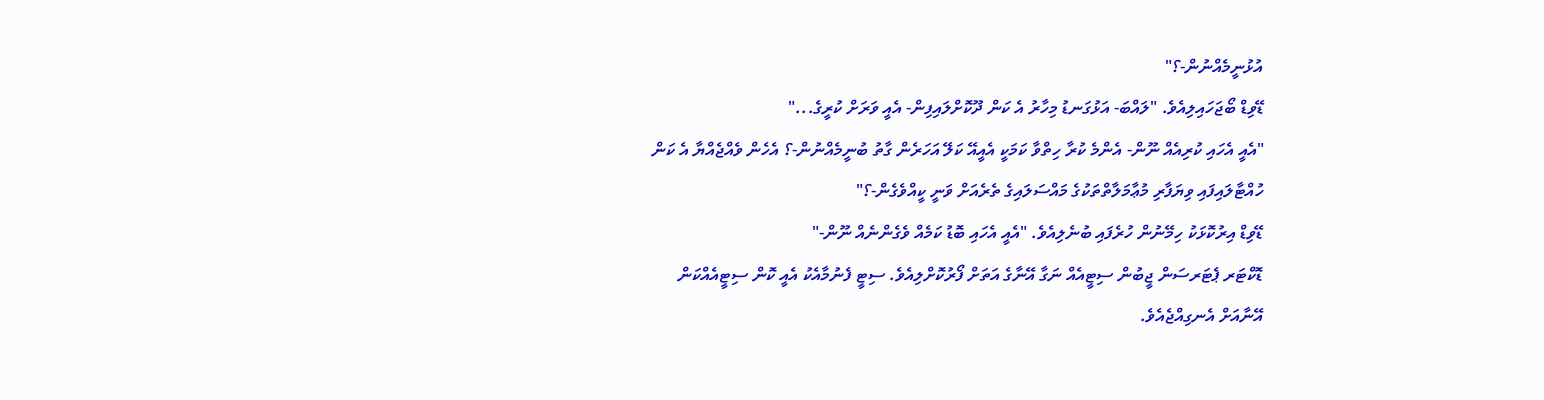އުޅުނީމެއްނުން-؟"
ޑޭވިޑް ބޯޖަހައިލިއެވެ. "ލައްބަ- އަޅުގަނޑު މިހާރު އެ ކަން ދޫކޮށްލައިފިން- އެއީ ވަރަށް ކުރީގެ..."
"އެއީ އެހައި ކުރިއެއް ނޫން- އެންމެ ކުރާ ހިތްވާ ކަމަކީ އެއީއޭ ކަލޭ އަހަރެން ގާތު ބުނީމެއްނުން-؟ އެހެން ވެއްޖެއްޔާ އެ ކަން ހުއްޓާލައިފައި ވިޔަފާރި މުޢާމަލާތްތަކުގެ މައްސަލައިގެ ތެރެއަށް ވަނީ ކީއްވެގެން-؟"
ޑޭވިޑް އިރުކޮޅަކު ހިމޭނުން ހުރެފައި ބުނެލިއެވެ. "އެއީ އެހައި ބޮޑު ކަމެއް ވެގެންނެއް ނޫން-"
ޑޮކްޓަރ ޕެޓަރސަން ޖީބުން ސިޓީއެއް ނަގާ އޭނާގެ އަތަށް ފޯރުކޮށްލިއެވެ. ސިޓީ ފެނުމާއެކު އެއީ ކޮން ސިޓީއެއްކަން އޭނާއަށް އެނގިއްޖެއެވެ.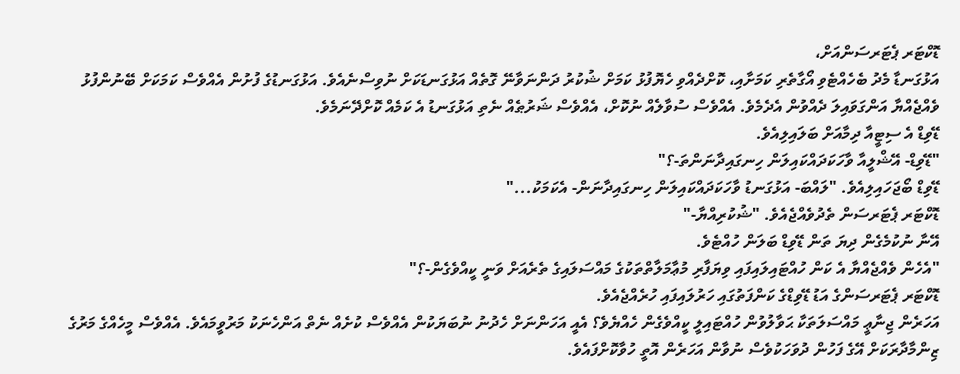ޑޮކްޓަރ ޕެޓަރސަންއަށް،
އަޅުގަނޑާ މެދު ބެހެއްޓެވި އޯގާތެރި ކަމަށާއި، ކޮށްދެއްވި ހެޔޮފުޅު ކަމަށް ޝުކުރު ދަންނަވާނޭ ގޮތެއް އަޅުގަނޑަކަށް ނުވިސްނެއެވެ. އަޅުގަނޑުގެ ފުށުން އެއްވެސް ކަމަކަށް ބޭނުންފުޅު ވެއްޖެއްޔާ އަންގަވައިލަ ދެއްވުން އެދެމެވެ. އެއްވެސް ސުވާލެއް ނުކޮށް، އެއްވެސް ޝަރުޠެއް ނެތި އަޅުގަނޑު އެ ކަމެއް ކޮށްދޭނަމެވެ.
ޑޭވިޑް އެ ސިޓީއާ ދިމާއަށް ބަލައިލިއެވެ.
"ޑޭވިޑް- އޭޝްލީއާ ވާހަކަދައްކައިލަން ހިނގައިދާނަންތަ-؟"
ޑޭވިޑް ބޯޖަހައިލިއެވެ. "ލައްބަ- އަޅުގަނޑު ވާހަކަދައްކައިލަން ހިނގައިދާނަން- އެކަމަކު..."
ޑޮކްޓަރ ޕެޓަރސަން ތެދުވެއްޖެއެވެ. "ޝުކުރިއްޔާ-"
އޭނާ ނުކުމެގެން ދިޔަ ތަން ޑޭވިޑް ބަލަން ހުއްޓެވެ.
"އެހެން ވެއްޖެއްޔާ އެ ކަން ހުއްޓައިލައިފައި ވިޔަފާރި މުޢާމަލާތްތަކުގެ މައްސަލައިގެ ތެރެއަށް ވަނީ ކީއްވެގެން-؟"
ޑޮކްޓަރ ޕެޓަރސަންގެ އަޑު ޑޭވިޑްގެ ކަންފަތުގައި ހަރުލައިފައި ހުރެއްޖެއެވެ.
އަހަރެން ޖިނާޢީ މައްސަލަތަކާ ޙަވާލުވުން ހުއްޓައިލީ ކީއްވެގެން ހެއްޔެވެ؟ އެއީ އަހަންނަށް ހެދުނު ނުބަޔަކުން އެއްވެސް ކުށެއް ނެތް އަންހެނަކު މަރުވީމައެވެ. އެއްވެސް މީހެއްގެ މަރުގެ ޒިންމާދާރަކަށް އޭގެ ފަހުން ދުވަހަކުވެސް ނުވާން އަހަރެން އޮތީ ހުވާކޮށްފައެވެ.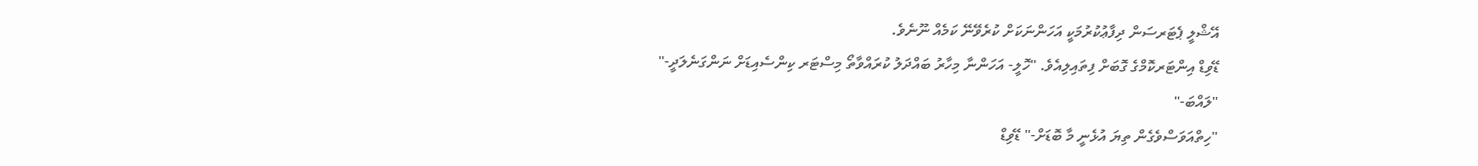އޭޝްލީ ޕެޓަރސަން ދިފާޢުކުރުމަކީ އަހަންނަކަށް ކުރެވޭނޭ ކަމެއް ނޫނެވެ.
ޑޭވިޑް އިންޓަރކޮމްގެ ގޮބަށް ފިތައިލިއެވެ. "ހޮލީ- އަހަންނާ މިހާރު ބައްދަލު ކުރައްވާތޯ މިސްޓަރ ކިންސެއިޑަށް ނަންގަނެލަދީ-"
"ލައްބަ-"
"ހިތްއަވަސްވެގެން ތިޔަ އުޅެނީ މާ ބޮޑަށް-" ޑޭވިޑް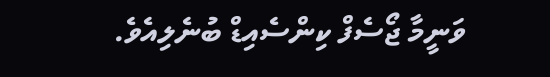ވަނީމާ ޖޯސެފް ކިންސެއިޑް ބުނެލިއެވެ.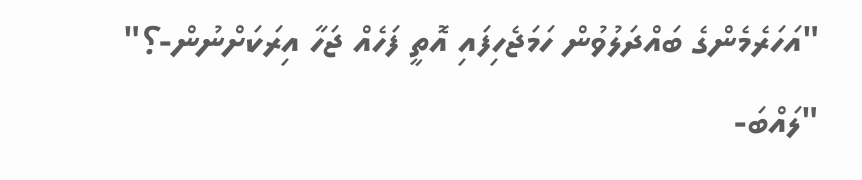"އަހަރެމެންގެ ބައްދަލުވުން ހަމަޖެހިފައި އޮތީ ފަހެއް ޖަހާ އިރަކަށްނުން-؟"
"ލައްބަ-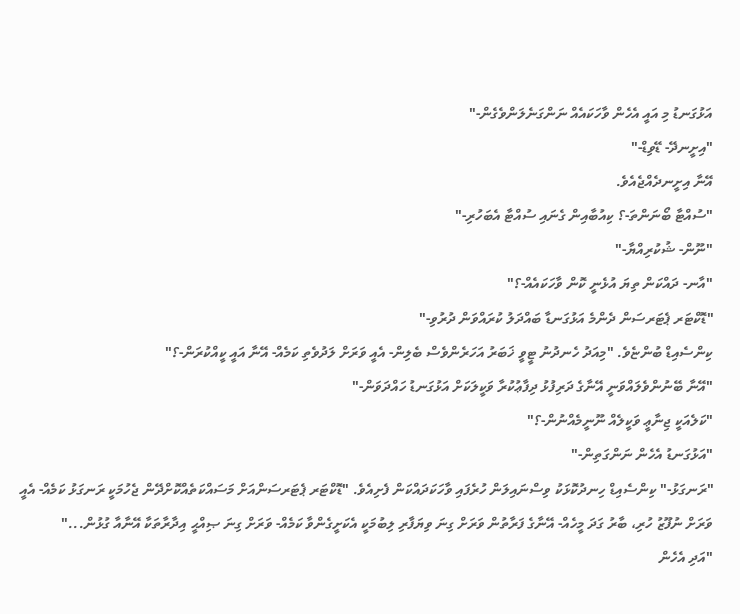އަޅުގަނޑު މި އައީ އެހެން ވާހަކައެއް ނަންގަނެލަންވެގެން-"
"އިށީނދޭ- ޑޭވިޑް-"
އޭނާ އިށީނދެއްޖެއެވެ.
"ސުއްޓާ ބޯނަންތަ-؟ ކިއުބާއިން ގެނައި ސުއްޓާ އެބަހުރި-"
"ނޫން- ޝުކުރިއްޔާ-"
"އާނ- ދައްކަން ތިޔަ އުޅެނީ ކޮން ވާހަކައެއް-؟"
"ޑޮކްޓަރ ޕެޓަރސަން ދެންމެ އަޅުގަނޑާ ބައްދަލު ކުރައްވަން ދުރުވި-"
ކިންސެއިޑް ބުންޏެވެ. "މިއަދު ހެނދުނު ޓީވީ ޚަބަރު އަހަރެންވެސް ބެލިން- އެއީ ވަރަށް ލަދުވެތި ކަމެއް- އޭނާ އައީ ކީއްކުރަން-؟"
"އޭނާ ބޭނުންވެލައްވަނީ އޭނާގެ ދަރިފުޅު ދިފާޢުކުރާ ވަކީލަކަށް އަޅުގަނޑު ހައްދަވަން-"
"ކަލެއަކީ ޖިނާޢީ ވަކީލެއް ނޫނީމެއްނުން-؟"
"އަޅުގަނޑު އެހެން ނަންގަތިން-"
"ރަނގަޅު-" ކިންސެއިޑް ހިނދުކޮޅަކު ވިސްނައިލަން ހުރެފައި ވާހަކަދައްކަން ފެށިއެވެ. "ޑޮކްޓަރ ޕެޓަރސަންއަށް މަސައްކަތެއްކޮށްދޭން ޖެހުމަކީ ރަނގަޅު ކަމެއް- އެއީ ވަރަށް ނުފޫޒު ހުރި، ބާރު ގަދަ މީހެއް- އޭނާގެ ފަރާތުން ވަރަށް ގިނަ ވިޔަފާރި ލިބުމަކީ އެކަށީގެންވާ ކަމެއް- ވަރަށް ގިނަ ޞިއްޙީ އިދާރާތަކާ އޭނާއާ ގުޅުން..."
"އަދި އެހެން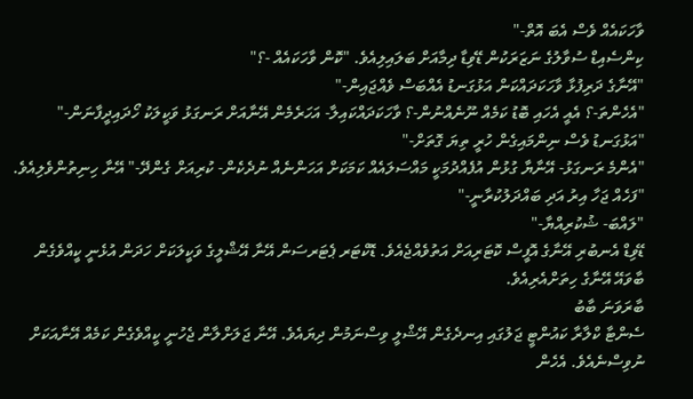ވާހަކައެއް ވެސް އެބަ އޮތް-"
ކިންސެއިޑް ސުވާލުގެ ނަޒަރަކުން ޑޭވިޑާ ދިމާއަށް ބަލައިލިއެވެ. "ކޮން ވާހަކައެއް -؟"
"އޭނާގެ ދަރިފުޅާ ވާހަކަދައްކަން އަޅުގަނޑު އެއްބަސް ވެއްޖައިން-"
"އެހެންތަ-؟ އެއީ އެހައި ބޮޑު ކަމެއް ނޫނެއްނުން-؟ ވާހަކަދައްކައިލާ- އަހަރެމެން އޭނާއަށް ރަނގަޅު ވަކީލަކު ހޯދައިދީފާނަން-"
"އަޅުގަނޑު ވެސް ނިންމައިގެން ހުރީ ތިޔަ ގޮތަށް-"
"އެންމެ ރަނގަޅު- އޭނާޔާ ގުޅުން އުފެއްދުމަކީ މައްސަލައެއް ކަމަކަށް އަހަންނެއް ނުދެކެން- ކުރިއަށް ގެންދޭ-" އޭނާ ހިނިތުންވެލިއެވެ. "ފަހެއް ޖަހާ އިރު އަދި ބައްދަލުކުރާނީ-"
"ލައްބަ- ޝުކުރިއްޔާ-"
ޑޭވިޑް އެނބުރި އޭނާގެ އޮފީސް ކޮޓަރިއަށް އަތުވެއްޖެއެވެ. ޑޮކްޓަރ ޕެޓަރސަން އޭނާ އޭޝްލީގެ ވަކީލަކަށް ހަދަން އުޅެނީ ކީއްވެގެން ބާވައޭ އޭނާގެ ހިތަށްއެރިއެވެ.
ބާރަވަނަ ބާބު
ސެންޓާ ކްލާރާ ކައުންޓީ ޖަލުގައި އިނދެގެން އޭޝްލީ ވިސްނަމުން ދިޔައެވެ. އޭނާ ޖަލަށްލާން ޖެހުނީ ކީއްވެގެން ކަމެއް އޭނާއަކަށް ނުވިސްނެއެވެ. އެހެން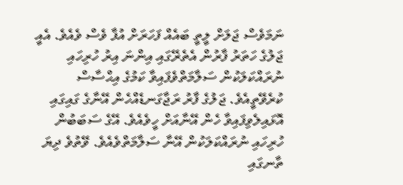ނަމަވެސް ޖަލަށް ލީތީ ބައެއް ފަހަރަށް އުފާ ވެސް ވެއެވެ. އެއީ ޖަލުގެ ހަތަރު ފާރުން އެތެރޭގައި އިންނަ އިރު ހުރިހައި ނުރައްކަލަކުން ސަލާމަތްވެފައިވާ ކަމުގެ އިޙްސާސް ކުރެވޭތީއެވެ. ޖަލުގެ ފާރު ރަޖާގަނޑެއްހެން އޭނާގެ ގައިގައި އޮޅައިލެވިފައިވާ ހެން އޭނާއަށް ހީވެއެވެ. އޭގެ ސަބަބުން ހުރިހައި ނުރައްކަލަކުން އޭނާ ސަލާމަތްވެއެވެ. ވޭތުވެ ދިޔަ ތާނގައި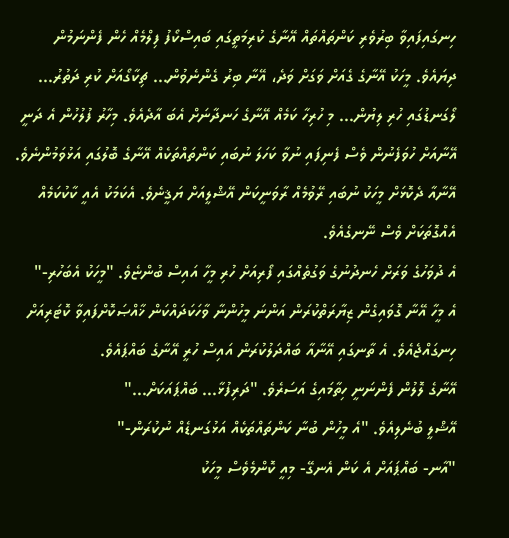ހިނގައިފައިވާ ބިރުވެރި ކަންތައްތައް އޭނާގެ ކުރިމަތީގައި ބައިސްކޯފު ފިލްމެއް ހެން ފެންނަމުން ދިޔައެވެ. މީހަކު އޭނާގެ ގެއަށް ވަގަށް ވަދެ، އޭނާ ބިރު ގެންނެވުން... ޗިކާގޯއަށް ކުރި ދަތުރު... ލޯގަނޑުގައި ހުރި ލިޔުން... މި ހުރިހާ ކަމެއް އޭނާގެ ހަނދާނަށް އެބަ އާދެއެވެ. މިހާރު ފުލުހުން އެ ދަނީ އޭނާއަށް ހުވަފެނުން ވެސް ފެނިފައި ނުވާ ކަހަލަ ނުބައި ކަންތައްތަކެއް އޭނާގެ ބޮލުގައި އަޅުވަމުންނެވެ. އޭނާއާ ދެކޮޅަށް މީހަކު ނުބައި ރޭވުމެއް ރާވަނީކަން އޭޝްލީއަށް ޔަޤީނެވެ. އެކަމަކު އެއީ ކާކުކަމެއް އެއްގޮތަކަށް ވެސް ނޭނގެއެވެ.
އެ ދުވަހުގެ ވަރަށް ހެނދުނުގެ ވަގުތެއްގައި ފޯރިއަށް ހުރި މީހާ އައިސް ބުންޏެވެ. "މީހަކު އެބަހުރި-"
އެ މީހާ އޭނާ ގޮވައިގެން ޒިޔާރަތްކުރަން އަންނަ މީހުންނާ ވާހަކަދައްކަން ޚާއްޞަކޮށްފައިވާ ކޮޓަރިއަށް ހިނގައްޖެއެވެ. އެ ތާނގައި އޭނާއާ ބައްދަލުކުރަން އައިސް ހުރީ އޭނާގެ ބައްޕައެވެ.
އޭނާގެ ލޮލުން ފެންނަނީ ހިތާމައިގެ އަސަރެވެ. "ދަރިފުޅާ... ބައްޕައަކަށް..."
އޭޝްލީ ބުނެލިއެވެ. "އެ މީހުން ބުނާ ކަންތައްތަކެއް އަޅުގަނޑެއް ނުކުރަން-"
"އާނ- ބައްޕައަށް އެ ކަން އެނގޭ- މިއީ ކޮންމެވެސް މީހަކު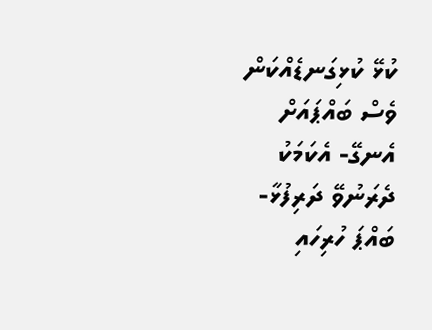ކުޅޭ ކުޅިގަނޑެއްކަން ވެސް ބައްޕައަށް އެނގޭ- އެކަމަކު ދެރަނުވޭ ދަރިފުޅާ- ބައްޕަ ހުރިހައި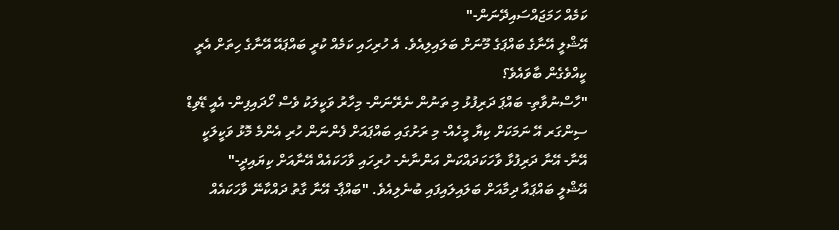ކަމެއް ހަމަޖައްސައިދޭނަން-"
އޭޝްލީ އޭނާގެ ބައްޕަގެ މޫނަށް ބަލައިލިއެވެ. އެ ހުރިހައި ކަމެއް ކުރީ ބައްޕައޭ އޭނާގެ ހިތަށް އެރީ ކީއްވެގެން ބާވައެވެ؟
"ހާސްނުވާތި- ބައްޕަ ދަރިފުޅު މި ތަނުން ނެރޭނަން- މިހާރު ވަކީލަކު ވެސް ހޯދައިފިން- އެއީ ޑޭވިޑް ސިންގަރ އޭ ނަމަކަށް ކިޔާ މީހެއް- މި ރަށުގައި ބައްޕައަށް ފެންނަން ހުރި އެންމެ މޮޅު ވަކީލަކީ އޭނާ- އޭނާ ދަރިފުޅާ ވާހަކަދައްކަން އަންނާނެ- ހުރިހައި ވާހަކައެއް އޭނާއަށް ކިޔައިދީ-"
އޭޝްލީ ބައްޕައާ ދިމާއަށް ބަލައިލައިފައި ބުނެލިއެވެ. "ބައްޕާ- އޭނާ ގާތު ދައްކާނޭ ވާހަކައެއް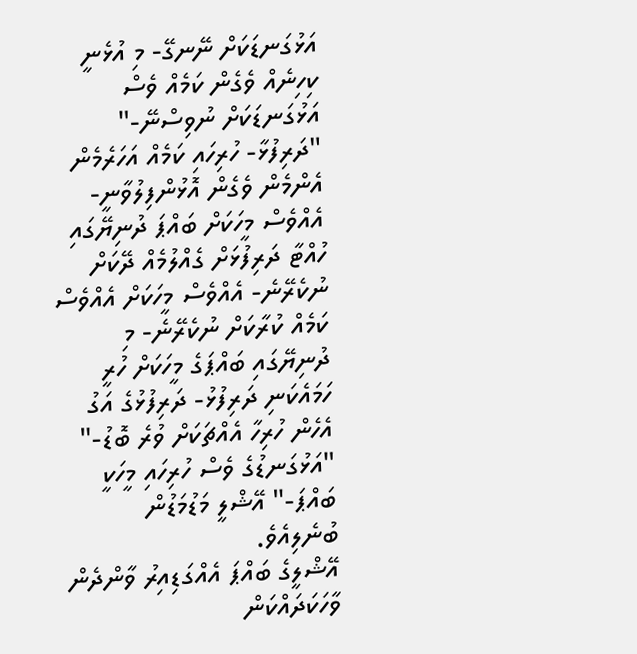އަޅުގަނޑަކަށް ނޭނގޭ- މި އުޅެނީ ކިހިނެއް ވެގެން ކަމެއް ވެސް އަޅުގަނޑަކަށް ނުވިސްނޭ-"
"ދަރިފުޅާ- ހުރިހައި ކަމެއް އަހަރެމެން އެންމެން ވެގެން އޮޅުންފިލުވާނީ- އެއްވެސް މީހަކަށް ބައްޕަ ދުނިޔޭގައި ހުއްޓާ ދަރިފުޅަށް ގެއްލުމެއް ދޭކަށް ނުކެރޭނެ- އެއްވެސް މީހަކަށް އެއްވެސް ކަމެއް ކުރާކަށް ނުކެރޭނެ- މި ދުނިޔޭގައި ބައްޕަގެ މީހަކަށް ހުރީ ހަމައެކަނި ދަރިފުޅު- ދަރިފުޅުގެ އަގު އެހެން ހުރިހާ އެއްޗަކަށް ވުރެ ބޮޑު-"
"އަޅުގަނޑުގެ ވެސް ހުރިހައި މީހަކީ ބައްޕަ-" އޭޝްލީ މަޑުމަޑުން ބުނެލިއެވެ.
އޭޝްލީގެ ބައްޕަ އެއްގަޑިއިރު ވާންދެން ވާހަކަދައްކަން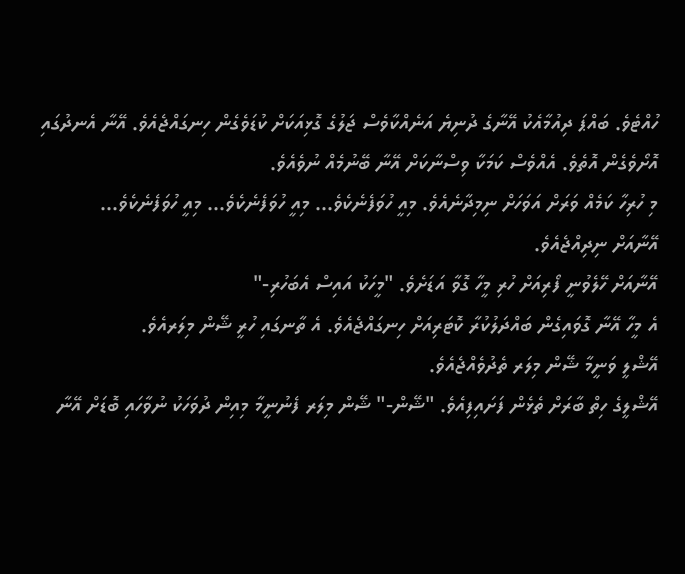ހުއްޓެވެ. ބައްޕަ ދިއުމާއެކު އޭނާގެ ދުނިޔެ އަނެއްކާވެސް ޖަލުގެ ގޮޅިއަކަށް ކުޑަވެގެން ހިނގައްޖެއެވެ. އޭނާ އެނދުގައި އޮށޯވެގެން އޮތެވެ. އެއްވެސް ކަމަކާ ވިސްނާކަށް އޭނާ ބޭނުމެއް ނުވެއެވެ.
މި ހުރިހާ ކަމެއް ވަރަށް އަވަހަށް ނިމިދާނެއެވެ. މިއީ ހުވަފެނެކެވެ... މިއީ ހުވަފެނެކެވެ... މިއީ ހުވަފެނެކެވެ...
އޭނާއަށް ނިދިއްޖެއެވެ.
އޭނާއަށް ހޭލެވުނީ ފޯރިއަށް ހުރި މީހާ ގޮވާ އަޑަށެވެ. "މީހަކު އައިސް އެބަހުރި-"
އެ މީހާ އޭނާ ގޮވައިގެން ބައްދަލުކުރާ ކޮޓަރިއަށް ހިނގައްޖެއެވެ. އެ ތާނގައި ހުރީ ޝޭން މިލަރއެވެ.
އޭޝްލީ ވަނީމާ ޝޭން މިލަރ ތެދުވެއްޖެއެވެ.
އޭޝްލީގެ ހިތް ބާރަށް ތެޅެން ފަށައިފިއެވެ. "ޝޭން-" ޝޭން މިލަރ ފެނުނީމާ މިއިން ދުވަހަކު ނުވާހައި ބޮޑަށް އޭނާ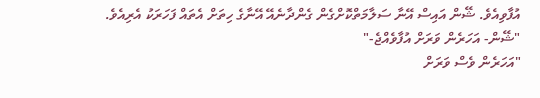އުފާވިއެވެ. ޝޭން އައިސް އޭނާ ސަލާމަތްކޮށްގެން ގެންދާނެއޭ އޭނާގެ ހިތަށް އެތައް ފަހަރަކު އެރިއެވެ.
"ޝޭން- އަހަރެން ވަރަށް އުފާވެއްޖެ-"
"އަހަރެން ވެސް ވަރަށް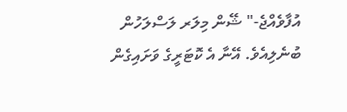އުފާވެއްޖެ-" ޝޭން މިލަރ ލަސްލަހުން ބުނެލިއެވެ. އޭނާ އެ ކޮޓަރީގެ ވަށައިގެން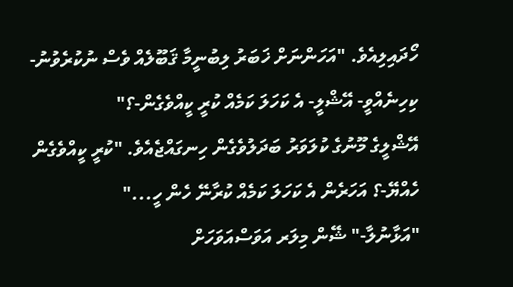ހޯދައިލިއެވެ. "އަހަންނަށް ޚަބަރު ލިބުނީމާ ޤަބޫލެއް ވެސް ނުކުރެވުނު- ކިހިނެއްވީ- އޭޝްލީ- އެ ކަހަލަ ކަމެއް ކުރީ ކީއްވެގެން-؟"
އޭޝްލީގެ މޫނުގެ ކުލަވަރު ބަދަލުވެގެން ހިނގައްޖެއެވެ. "ކުރީ ކީއްވެގެން ހެއްޔޭ-؟ އަހަރެން އެ ކަހަލަ ކަމެއް ކުރާނޭ ހެން ހީ..."
"އަޅާނުލާ-" ޝޭން މިލަރ އަވަސްއަވަހަށް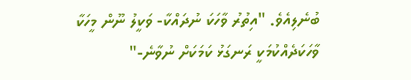ބުނެލިއެވެ. "އިތުރު ވާހަކަ ނުދައްކާ- ވަކީލު ނޫން މީހަކާ ވާހަކަދެއްކުމަކީ ރަނގަޅު ކަމަކަށް ނުވާނެ-"